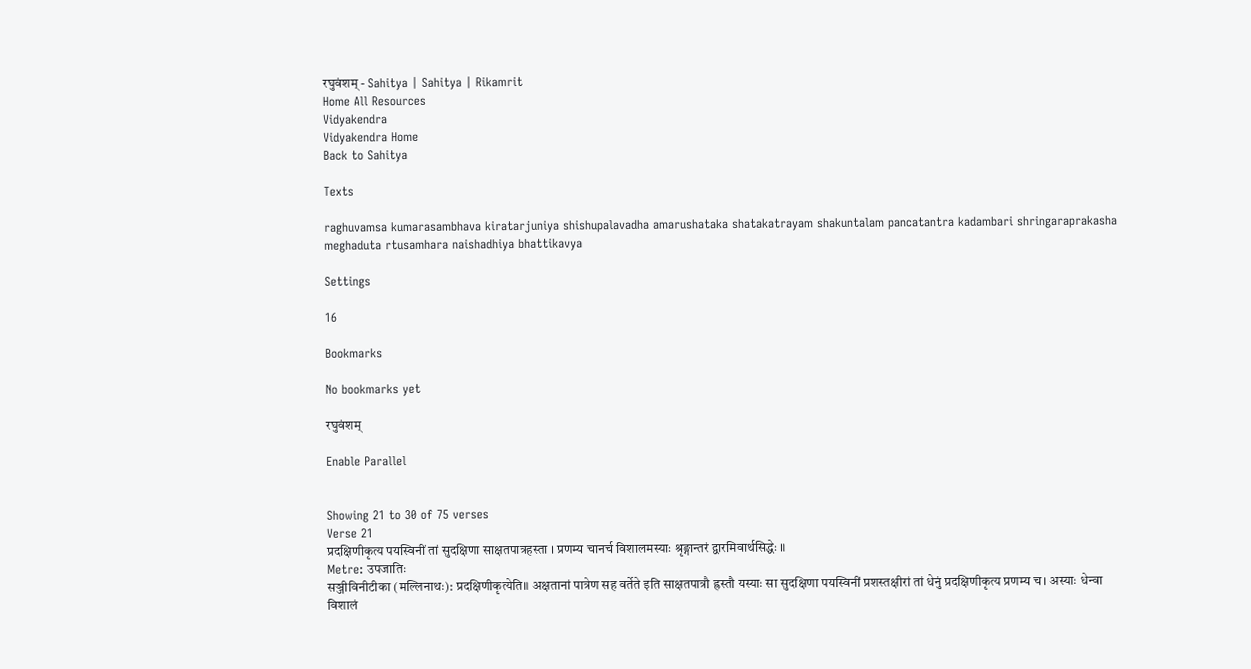रघुवंशम् - Sahitya | Sahitya | Rikamrit
Home All Resources
Vidyakendra
Vidyakendra Home
Back to Sahitya

Texts

raghuvamsa kumarasambhava kiratarjuniya shishupalavadha amarushataka shatakatrayam shakuntalam pancatantra kadambari shringaraprakasha meghaduta rtusamhara naishadhiya bhattikavya

Settings

16

Bookmarks

No bookmarks yet

रघुवंशम्

Enable Parallel


Showing 21 to 30 of 75 verses
Verse 21
प्रदक्षिणीकृत्य पयस्विनीं तां सुदक्षिणा साक्षतपात्रहस्ता । प्रणम्य चानर्च विशालमस्याः श्रृङ्गान्तरं द्वारमिवार्थसिद्धेः ॥
Metre: उपजातिः
सञ्जीविनीटीका (मल्लिनाथः): प्रदक्षिणीकृत्येति॥ अक्षतानां पात्रेण सह वर्तेते इति साक्षतपात्रौ ह्रस्तौ यस्याः सा सुदक्षिणा पयस्विनीं प्रशस्तक्षीरां तां धेनुं प्रदक्षिणीकृत्य प्रणम्य च। अस्याः धेन्वा विशालं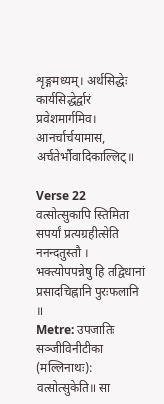शृङ्गमध्यम्। अर्थसिद्धेः कार्यसिद्धेर्द्वारं प्रवेशमार्गमिव। आनर्चार्चयामास, अर्चतेर्भौवादिकाल्लिट्॥

Verse 22
वत्सोत्सुकापि स्तिमिता सपर्यां प्रत्यग्रहीत्सेति ननन्दतुस्तौ । भक्त्योपपन्नेषु हि तद्विधानां प्रसादचिह्नानि पुरःफलानि ॥
Metre: उपजातिः
सञ्जीविनीटीका (मल्लिनाथः): वत्सोत्सुकेति॥ सा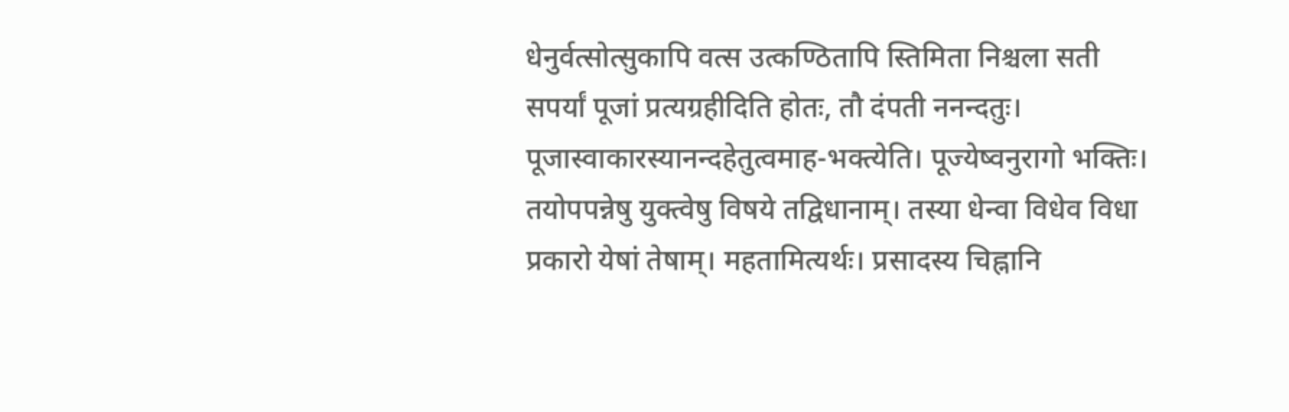धेनुर्वत्सोत्सुकापि वत्स उत्कण्ठितापि स्तिमिता निश्चला सती सपर्यां पूजां प्रत्यग्रहीदिति होतः, तौ दंपती ननन्दतुः। पूजास्वाकारस्यानन्दहेतुत्वमाह-भक्त्येति। पूज्येष्वनुरागो भक्तिः। तयोपपन्नेषु युक्त्वेषु विषये तद्विधानाम्। तस्या धेन्वा विधेव विधा प्रकारो येषां तेषाम्। महतामित्यर्थः। प्रसादस्य चिह्नानि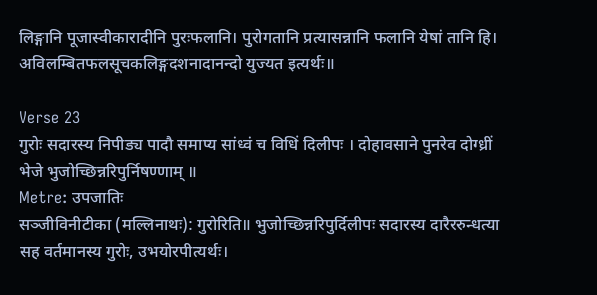लिङ्गानि पूजास्वीकारादीनि पुरःफलानि। पुरोगतानि प्रत्यासन्नानि फलानि येषां तानि हि। अविलम्बितफलसूचकलिङ्गदशनादानन्दो युज्यत इत्यर्थः॥

Verse 23
गुरोः सदारस्य निपीड्य पादौ समाप्य सांध्वं च विधिं दिलीपः । दोहावसाने पुनरेव दोग्ध्रीं भेजे भुजोच्छिन्नरिपुर्निषण्णाम् ॥
Metre: उपजातिः
सञ्जीविनीटीका (मल्लिनाथः): गुरोरिति॥ भुजोच्छिन्नरिपुर्दिलीपः सदारस्य दारैररुन्धत्या सह वर्तमानस्य गुरोः, उभयोरपीत्यर्थः।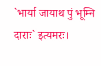`भार्या जायाथ पुं भूम्नि दाराः` इत्यमरः।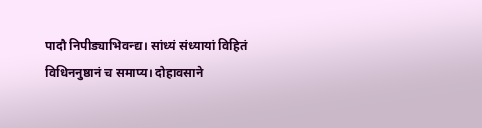पादौ निपीड्याभिवन्द्य। सांध्यं संध्यायां विहितं विधिननुष्ठानं च समाप्य। दोहावसाने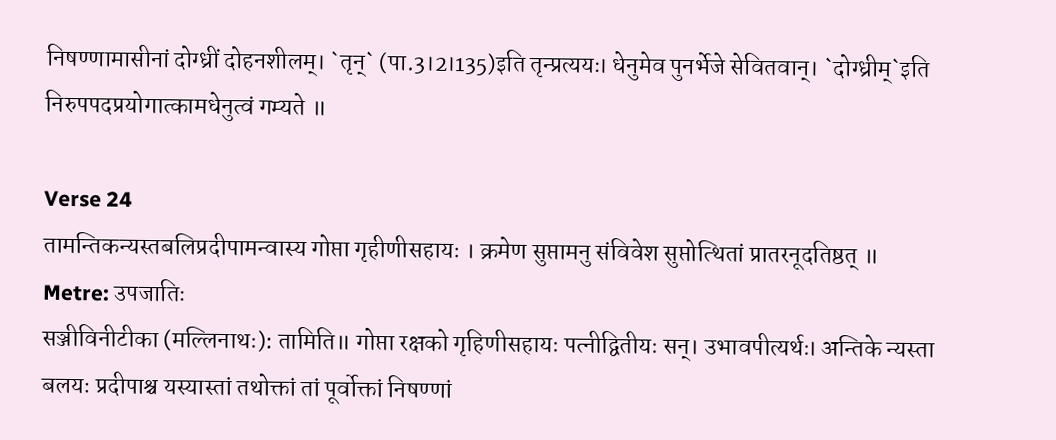निषण्णामासीनां दोग्ध्रीं दोहनशीलम्। `तृन्` (पा.3।2।135)इति तृन्प्रत्ययः। धेनुमेव पुनर्भेजे सेवितवान्। `दोग्ध्रीम्`इति निरुपपदप्रयोगात्कामधेनुत्वं गम्यते ॥

Verse 24
तामन्तिकन्यस्तबलिप्रदीपामन्वास्य गोप्ता गृहीणीसहायः । क्रमेण सुप्तामनु संविवेश सुप्तोत्थितां प्रातरनूदतिष्ठत् ॥
Metre: उपजातिः
सञ्जीविनीटीका (मल्लिनाथः): तामिति॥ गोप्ता रक्षको गृहिणीसहायः पत्नीद्वितीयः सन्। उभावपीत्यर्थः। अन्तिके न्यस्ता बलयः प्रदीपाश्च यस्यास्तां तथोक्तां तां पूर्वोक्तां निषण्णां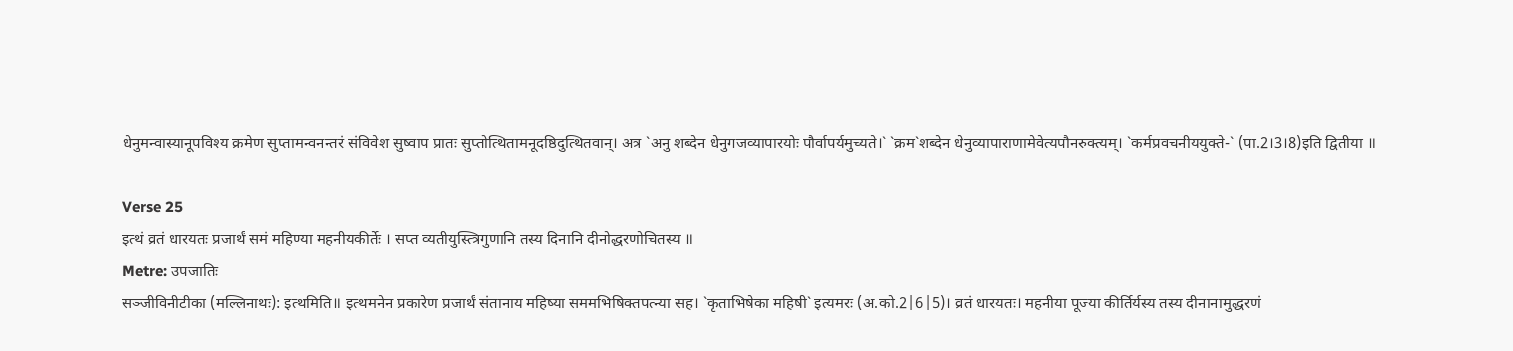धेनुमन्वास्यानूपविश्य क्रमेण सुप्तामन्वनन्तरं संविवेश सुष्वाप प्रातः सुप्तोत्थितामनूदष्ठिदुत्थितवान्। अत्र `अनु शब्देन धेनुगजव्यापारयोः पौर्वापर्यमुच्यते।` `क्रम`शब्देन धेनुव्यापाराणामेवेत्यपौनरुक्त्यम्। `कर्मप्रवचनीययुक्ते-` (पा.2।3।8)इति द्वितीया ॥

Verse 25
इत्थं व्रतं धारयतः प्रजार्थं समं महिण्या महनीयकीर्तेः । सप्त व्यतीयुस्त्त्रिगुणानि तस्य दिनानि दीनोद्धरणोचितस्य ॥
Metre: उपजातिः
सञ्जीविनीटीका (मल्लिनाथः): इत्थमिति॥ इत्थमनेन प्रकारेण प्रजार्थं संतानाय महिष्या सममभिषिक्तपत्न्या सह। `कृताभिषेका महिषी` इत्यमरः (अ.को.2|6|5)। व्रतं धारयतः। महनीया पूज्या कीर्तिर्यस्य तस्य दीनानामुद्धरणं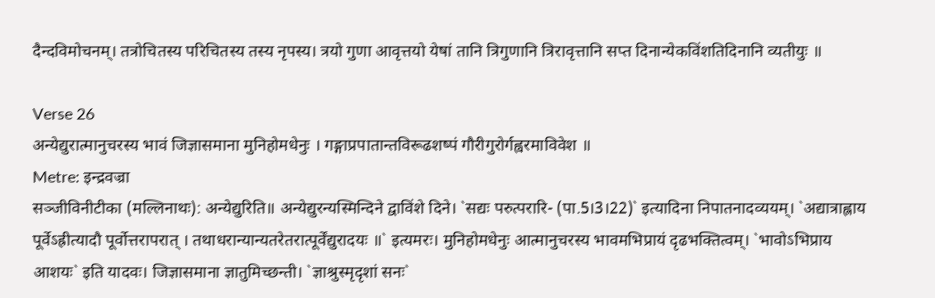दैन्दविमोचनम्। तत्रोचितस्य परिचितस्य तस्य नृपस्य। त्रयो गुणा आवृत्तयो येषां तानि त्रिगुणानि त्रिरावृत्तानि सप्त दिनान्येकविंशतिदिनानि व्यतीयुः ॥

Verse 26
अन्येद्युरात्मानुचरस्य भावं जिज्ञासमाना मुनिहोमधेनुः । गङ्गाप्रपातान्तविरूढशष्पं गौरीगुरोर्गह्वरमाविवेश ॥
Metre: इन्द्रवज्रा
सञ्जीविनीटीका (मल्लिनाथः): अन्येद्युरिति॥ अन्येद्युरन्यस्मिन्दिने द्वाविंशे दिने। `सद्यः परुत्परारि- (पा.5।3।22)` इत्यादिना निपातनादव्ययम्। `अद्यात्राह्लाय पूर्वेऽह्रीत्यादौ पूर्वोत्तरापरात् । तथाधरान्यान्यतरेतरात्पूर्वेंद्युरादयः ॥` इत्यमरः। मुनिहोमधेनुः आत्मानुचरस्य भावमभिप्रायं दृढभक्तित्वम्। `भावोऽभिप्राय आशयः` इति यादवः। जिज्ञासमाना ज्ञातुमिच्छन्ती। `ज्ञाश्रुस्मृदृशां सनः`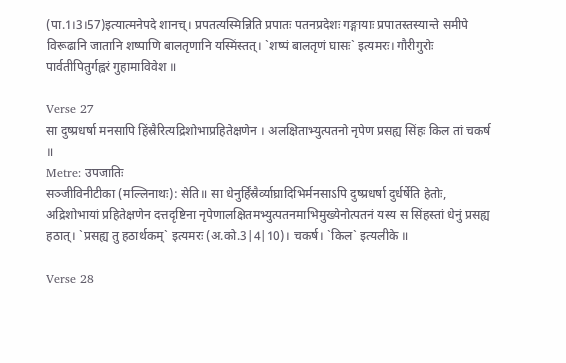(पा.1।3।57)इत्यात्मनेपदे शानच्। प्रपतत्यस्मिन्निति प्रपातः पतनप्रदेशः गङ्गायाः प्रपातस्तस्यान्ते समीपे विरूढानि जातानि शष्पाणि बालतृणानि यस्मिंस्तत्। `शष्पं बालतृणं घासः` इत्यमरः। गौरीगुरोः पार्वतीपितुर्गह्वरं गुहामाविवेश ॥

Verse 27
सा दुष्प्रधर्षा मनसापि हिंस्रैरित्यद्रिशोभाप्रहितेक्षणेन । अलक्षिताभ्युत्पतनो नृपेण प्रसह्य सिंहः किल तां चकर्ष ॥
Metre: उपजातिः
सञ्जीविनीटीका (मल्लिनाथः): सेति॥ सा धेनुर्हिंस्रैर्व्याघ्रादिभिर्मनसाऽपि दुष्प्रधर्षा दुर्धर्षेति हेतोः, अद्रिशोभायां प्रहितेक्षणेन दत्तदृष्टिना नृपेणालक्षितमभ्युत्पतनमाभिमुख्येनोत्पतनं यस्य स सिंहस्तां धेनुं प्रसह्य हठात्। `प्रसह्य तु हठार्थकम्` इत्यमरः (अ.को.3|4|10)। चकर्ष। `किल` इत्यलीके ॥

Verse 28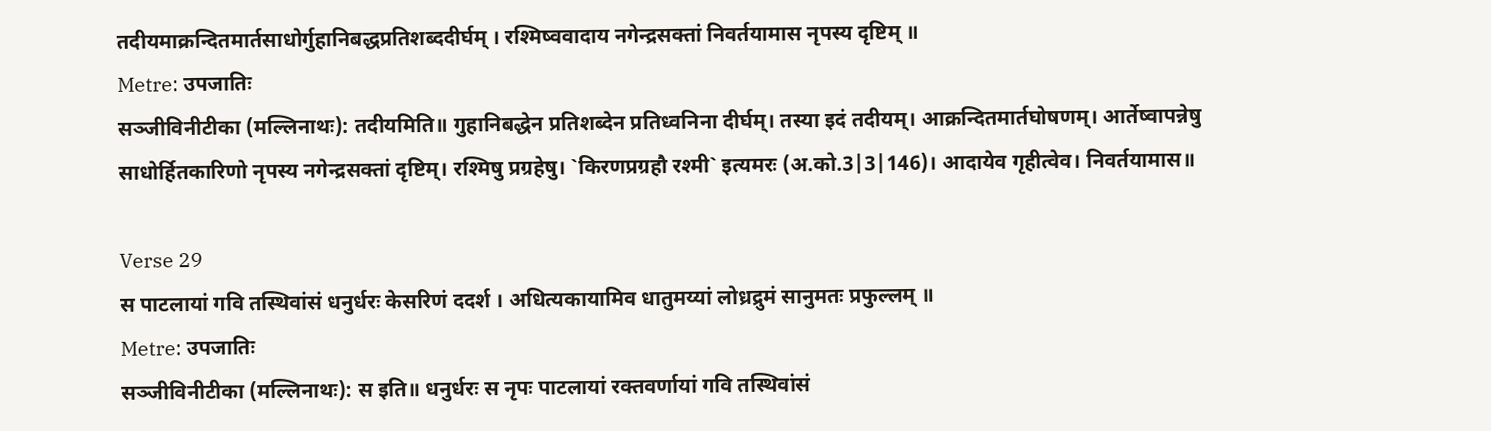तदीयमाक्रन्दितमार्तसाधोर्गुहानिबद्धप्रतिशब्ददीर्घम् । रश्मिष्ववादाय नगेन्द्रसक्तां निवर्तयामास नृपस्य दृष्टिम् ॥
Metre: उपजातिः
सञ्जीविनीटीका (मल्लिनाथः): तदीयमिति॥ गुहानिबद्धेन प्रतिशब्देन प्रतिध्वनिना दीर्घम्। तस्या इदं तदीयम्। आक्रन्दितमार्तघोषणम्। आर्तेष्वापन्नेषु साधोर्हितकारिणो नृपस्य नगेन्द्रसक्तां दृष्टिम्। रश्मिषु प्रग्रहेषु। `किरणप्रग्रहौ रश्मी` इत्यमरः (अ.को.3|3|146)। आदायेव गृहीत्वेव। निवर्तयामास॥

Verse 29
स पाटलायां गवि तस्थिवांसं धनुर्धरः केसरिणं ददर्श । अधित्यकायामिव धातुमय्यां लोध्रद्रुमं सानुमतः प्रफुल्लम् ॥
Metre: उपजातिः
सञ्जीविनीटीका (मल्लिनाथः): स इति॥ धनुर्धरः स नृपः पाटलायां रक्तवर्णायां गवि तस्थिवांसं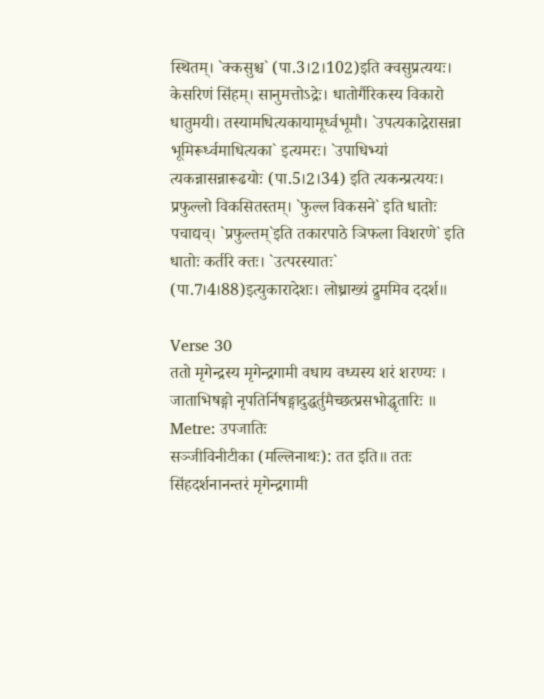स्थितम्। `क्कसुश्च` (पा.3।2।102)इति क्वसुप्रत्ययः। केसरिणं सिंहम्। सानुमत्तोऽद्रेः। धातोर्गैरिकस्य विकारो धातुमयी। तस्यामधित्यकायामूर्ध्वभूमौ। `उपत्यकाद्रेरासन्ना भूमिरूर्ध्वमाधित्यका` इत्यमरः। `उपाधिभ्यां त्यकन्नासन्नारूढयोः (पा.5।2।34) इति त्यकन्प्रत्ययः। प्रफुल्लो विकसितस्तम्। `फुल्ल विकसने` इति धातोः पचाद्यच्। `प्रफुल्तम्`इति तकारपाठे ञिफला विशरणे` इति धातोः कर्तरि क्तः। `उत्परस्यातः` (पा.7।4।88)इत्युकारादेशः। लोध्राख्यं द्रुममिव ददर्श॥

Verse 30
ततो मृगेन्द्रस्य मृगेन्द्रगामी वधाय वध्यस्य शरं शरण्यः । जाताभिषङ्गो नृपतिर्निषङ्गादुद्धर्तुमैच्छत्प्रसभोद्धृतारिः ॥
Metre: उपजातिः
सञ्जीविनीटीका (मल्लिनाथः): तत इति॥ ततः सिंहदर्शनानन्तरं मृगेन्द्रगामी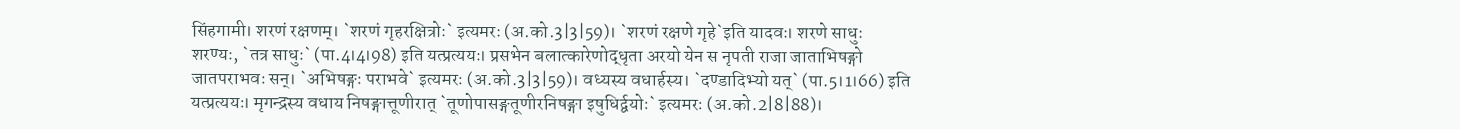सिंहगामी। शरणं रक्षणम्। `शरणं गृहरक्षित्रोः` इत्यमरः (अ.को.3|3|59)। `शरणं रक्षणे गृहे`इति यादवः। शरणे साधुः शरण्यः, `तत्र साधुः` (पा.4।4।98) इति यत्प्रत्ययः। प्रसभेन बलात्कारेणोद्धृता अरयो येन स नृपती राजा जाताभिषङ्गो जातपराभवः सन्। `अभिषङ्गः पराभवे` इत्यमरः (अ.को.3|3|59)। वध्यस्य वधार्हस्य। `दण्डादिभ्यो यत्` (पा.5।1।66) इति यत्प्रत्ययः। मृगन्द्रस्य वधाय निषङ्गात्तूणीरात् `तूणोपासङ्गतूणीरनिषङ्गा इषुधिर्द्वयोः` इत्यमरः (अ.को.2|8|88)।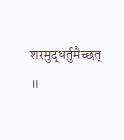शरमुद्धर्तुमैच्छत् ॥